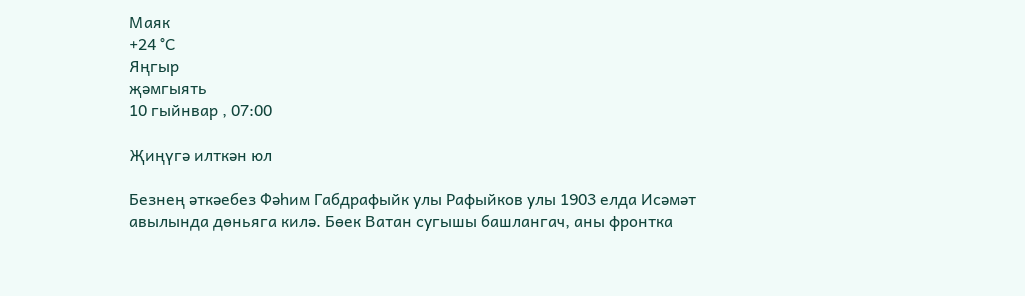Маяк
+24 °С
Яңгыр
җәмгыять
10 гыйнвар , 07:00

Җиңүгә илткән юл

Безнең әткәебез Фәһим Габдрафыйк улы Рафыйков улы 1903 елда Исәмәт авылында дөньяга килә. Бөек Ватан сугышы башлангач, аны фронтка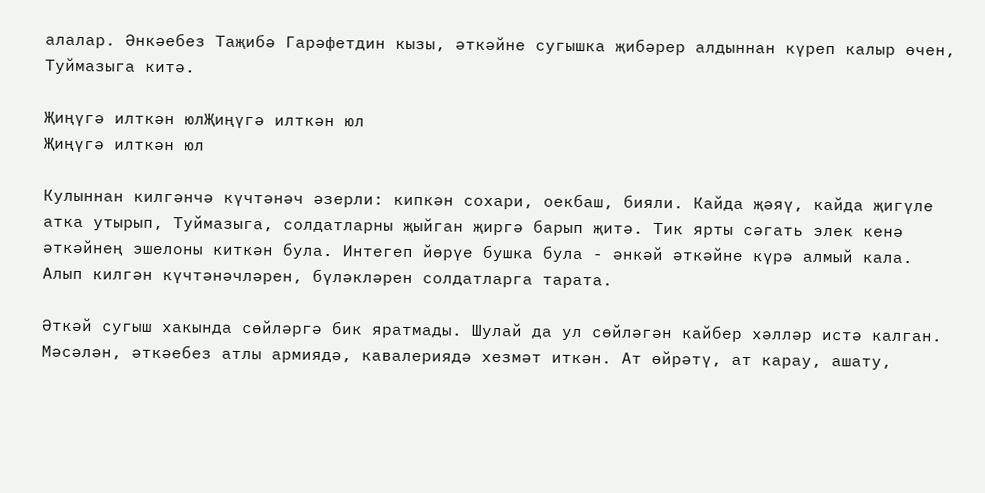алалар. Әнкәебез Таҗибә Гарәфетдин кызы, әткәйне сугышка җибәрер алдыннан күреп калыр өчен, Туймазыга китә.

Җиңүгә илткән юлҖиңүгә илткән юл
Җиңүгә илткән юл

Кулыннан килгәнчә күчтәнәч әзерли: кипкән сохари, оекбаш, бияли. Кайда җәяү, кайда җигүле атка утырып, Туймазыга, солдатларны җыйган җиргә барып җитә. Тик ярты сәгать элек кенә әткәйнең эшелоны киткән була. Интегеп йөрүе бушка була - әнкәй әткәйне күрә алмый кала. Алып килгән күчтәнәчләрен, бүләкләрен солдатларга тарата.

Әткәй сугыш хакында сөйләргә бик яратмады. Шулай да ул сөйләгән кайбер хәлләр истә калган. Мәсәлән, әткәебез атлы армиядә, кавалериядә хезмәт иткән. Ат өйрәтү, ат карау, ашату,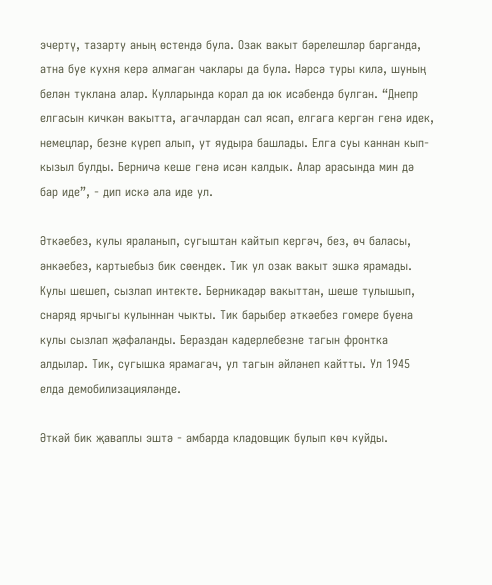эчертү, тазарту аның өстендә була. Озак вакыт бәрелешләр барганда, атна буе кухня керә алмаган чаклары да була. Нәрсә туры килә, шуның белән туклана алар. Кулларында корал да юк исәбендә булган. “Днепр елгасын кичкән вакытта, агачлардан сал ясап, елгага кергән генә идек, немецлар, безне күреп алып, ут яудыра башлады. Елга суы каннан кып-кызыл булды. Берничә кеше генә исән калдык. Алар арасында мин дә бар иде”, - дип искә ала иде ул.

Әткәебез, кулы яраланып, сугыштан кайтып кергәч, без, өч баласы, әнкәебез, картыебыз бик сөендек. Тик ул озак вакыт эшкә ярамады. Кулы шешеп, сызлап интекте. Берникадәр вакыттан, шеше тулышып, снаряд ярчыгы кулыннан чыкты. Тик барыбер әткәебез гомере буена кулы сызлап җәфаланды. Бераздан кадерлебезне тагын фронтка алдылар. Тик, сугышка ярамагач, ул тагын әйләнеп кайтты. Ул 1945 елда демобилизацияләнде.

Әткәй бик җаваплы эштә - амбарда кладовщик булып көч куйды.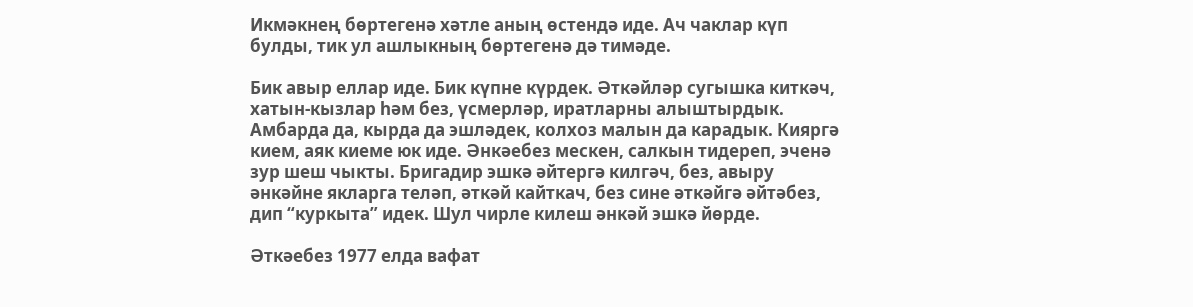Икмәкнең бөртегенә хәтле аның өстендә иде. Ач чаклар күп булды, тик ул ашлыкның бөртегенә дә тимәде.

Бик авыр еллар иде. Бик күпне күрдек. Әткәйләр сугышка киткәч, хатын-кызлар һәм без, үсмерләр, иратларны алыштырдык. Амбарда да, кырда да эшләдек, колхоз малын да карадык. Кияргә кием, аяк киеме юк иде. Әнкәебез мескен, салкын тидереп, эченә зур шеш чыкты. Бригадир эшкә әйтергә килгәч, без, авыру әнкәйне якларга теләп, әткәй кайткач, без сине әткәйгә әйтәбез, дип “куркыта” идек. Шул чирле килеш әнкәй эшкә йөрде.

Әткәебез 1977 елда вафат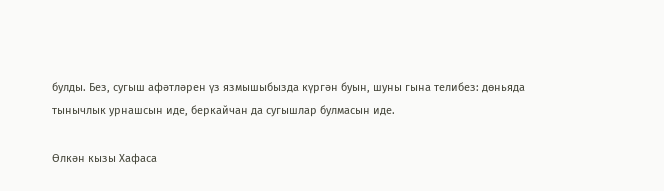булды. Без, сугыш афәтләрен үз язмышыбызда күргән буын, шуны гына телибез: дөньяда тынычлык урнашсын иде, беркайчан да сугышлар булмасын иде.

Өлкән кызы Хафаса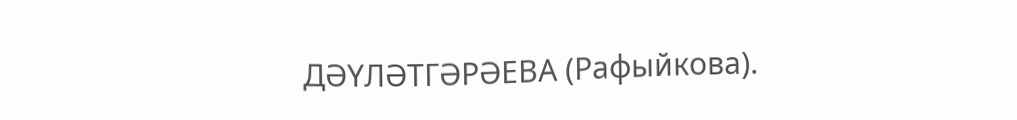ДӘҮЛӘТГӘРӘЕВА (Рафыйкова).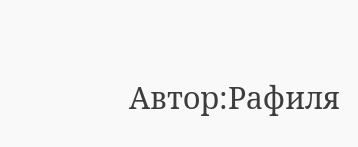Автор:Рафиля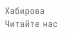Хабирова
Читайте нас